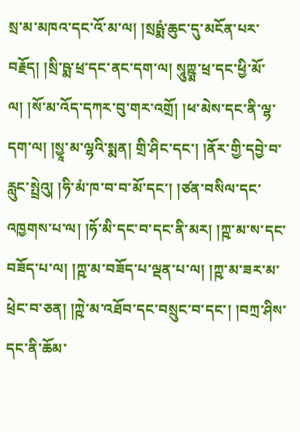སྲ་མ་མཁའ་དང་འོ་མ་ལ། །སྲཥྨཾ་ཆུང་དུ་མངོན་པར་བརྗོད། །སྲི་ཥྨ་ཕྲ་དང་ནང་དག་ལ། སཱུཀྵྨ་ཕྲ་དང་ཕྱི་མོ་ལ། །སོ་མ་འོད་དཀར་བུ་གར་འགྲོ། །ཕ་མེས་དང་ནི་ལྷ་དག་ལ། །སྱཱ་མ་ལྷའི་སྨན། གྲི་ཤིང་དང་། །ནོར་གྱི་དབྱེ་བ་རླུང་སྤྲེའུ། །ཧི་མཾ་ཁ་བ་བ་མོ་དང་། །ཙན་བསིལ་དང་འཁྱགས་པ་ལ། །ཧོ་མི་དང་བ་དང་ནི་མར། །ཀྵ་མ་ས་དང་བཟོད་པ་ལ། །ཀྵ་མ་བཟོད་པ་ལྡན་པ་ལ། །ཀྵ་མ་ཟར་མ་ཕྲེང་བ་ཅན། །ཀྵེ་མ་འཐོབ་དང་བསྲུང་བ་དང་། །བཀྲ་ཤིས་དང་ནི་ཆོམ་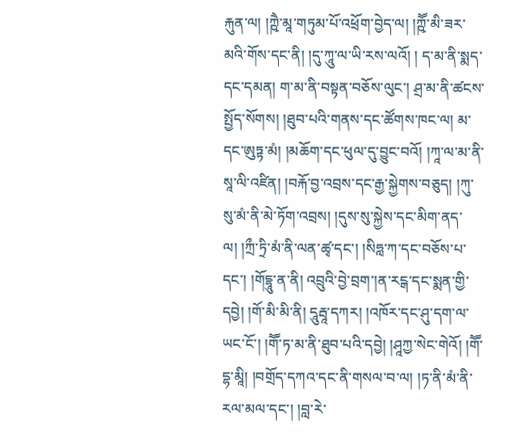རྐུན་ལ། །ཀྵཻ་མཱ་གཏུམ་པོ་འཕྲོག་བྱེད་ལ། །ཀྵཽ་མི་ཟར་མའི་གོས་དང་ནི། །དུ་ཀཱུ་ལ་ཡི་རས་ལའོ། ། ད་མ་ནི་སྨད་དང་དམན། ག་མ་ནི་བསྟན་བཅོས་ལུང་། ཤྲ་མ་ནི་ཚངས་སྤྱོད་སོགས། །ཐུབ་པའི་གནས་དང་ཚོགས་ཁང་ལ། མ་དང་ཨུཏྟ་མཾ། །མཆོག་དང་ཕུལ་དུ་བྱུང་བའོ། །ཀཱ་ལ་མ་ནི་སཱ་ལི་འཛིན། །བརྐོ་བྱ་འབྲས་དང་རྒྱ་སྐྱེགས་བཅུད། །ཀུ་སུ་མཾ་ནི་མེ་ཏོག་འབྲས། །དུས་སུ་སྐྱེས་དང་མིག་ནད་ལ། །ཀྲྀ་ཏྲི་མཾ་ནི་ལན་ཚྭ་དང་། །སིཧླ་ཀ་དང་བཅོས་པ་དང་། །གོདྷཱུ་ན་ནི། འབྲུའི་བྱེ་བྲག་།ན་རངྒ་དང་སྨན་གྱི་དབྱེ། །གོ་མི་མི་ནི། དཱུརྦཱ་དཀར། །འཁོར་དང་ཤུ་དག་ལ་ཡང་ངོ་། །གཽ་ཏ་མ་ནི་ཐུབ་པའི་དབྱེ། །ཤཱཀྱ་སེང་གེའོ། །གཽ་དྷ་མཱི། །བགྲོད་དཀའ་དང་ནི་གསལ་བ་ལ། །ཏ་ནི་མཾ་ནི་རལ་མལ་དང་། །བླ་རེ་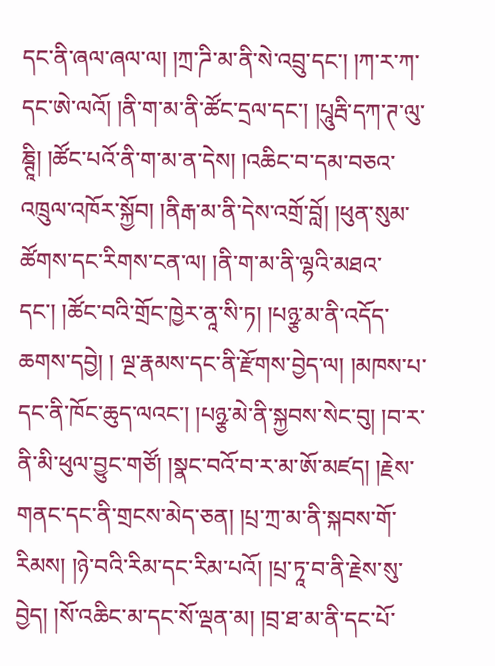དང་ནི་ཞལ་ཞལ་ལ། །ཀྲ་ཌི་མ་ནི་སེ་འབྲུ་དང་། །ཀ་ར་ཀ་དང་ཨེ་ལའོ། །ནི་ག་མ་ནི་ཚོང་དྲལ་དང་། །པཱུརྦི་དཀ་ཊ་ལུ་ཎྚཱི། །ཚོང་པའོ་ནི་ག་མ་ན་དེས། །འཆིང་བ་དམ་བཅའ་འཁྲུལ་འཁོར་སྐྱོབ། །ནིརྒ་མ་ནི་དེས་འགྲོ་བློ། །ཕུན་སུམ་ཚོགས་དང་རིགས་ངན་ལ། །ནི་ག་མ་ནི་ལྷའི་མཐའ་དང་། །ཚོང་བའི་གྲོང་ཁྱེར་ནཱ་སི་ཏ། །པཉྩ་མ་ནི་འདོད་ཆགས་དབྱེ། ། ལྔ་རྣམས་དང་ནི་རྫོགས་བྱེད་ལ། །མཁས་པ་དང་ནི་ཁོང་ཆུད་ལའང་། །པཉྩ་མེ་ནི་སྐྱབས་སེང་བུ། །བ་ར་ནི་མི་ཕུལ་བྱུང་གཙོ། །སྣང་བའོ་བ་ར་མ་ཨོ་མཛད། །རྗེས་གནང་དང་ནི་གྲངས་མེད་ཅན། །པྲ་ཀྲ་མ་ནི་སྐབས་གོ་རིམས། །ཉེ་བའི་རིམ་དང་རིམ་པའོ། །པྲ་ཏཱ་བ་ནི་རྗེས་སུ་བྱེད། །སོ་འཆིང་མ་དང་སོ་ལྡན་མ། །བྲ་ཐ་མ་ནི་དང་པོ་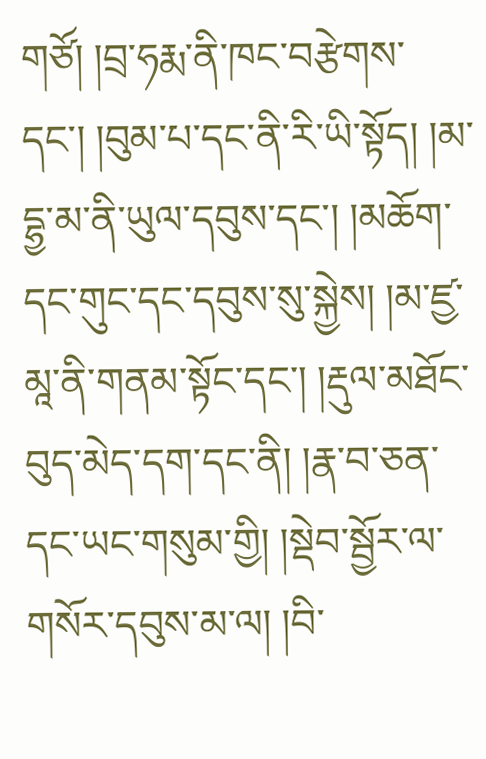གཙོ། །བྲ་ཧརྨ་ནི་ཁང་བརྩེགས་དང་། །བུམ་པ་དང་ནི་རི་ཡི་སྟོད། །མ་དྷྱ་མ་ནི་ཡུལ་དབུས་དང་། །མཆོག་དང་གུང་དང་དབུས་སུ་སྐྱེས། །མ་ཛྱ་མཱ་ནི་གནམ་སྟོང་དང་། །རྡུལ་མཐོང་བུད་མེད་དག་དང་ནི། །རྣ་བ་ཅན་དང་ཡང་གསུམ་གྱི། །སྡེབ་སྦྱོར་ལ་གསོར་དབུས་མ་ལ། །བི་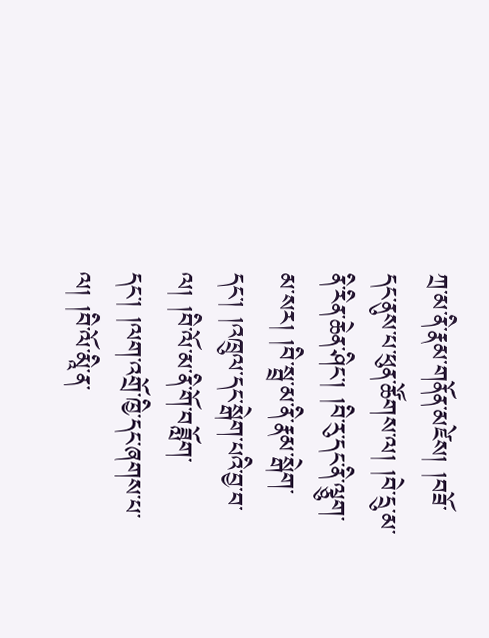ཀྲ་མ་ནི་རྣམ་གནོན་མཛེས། །བཟོ་དང་ནུས་པ་ཕུན་ཚོགས་ལ། །བེ་དྲུ་མ་ནི་རིན་ཆེན་ཤིང་། །བི་རུ་དང་ནི་ལྕུག་མ་སར། །བི་སྦྲ་མ་ནི་རྣམ་སྒེག་དང་། །འཁྲུལ་དང་སྒེག་པའི་བྱ་བ་ལ། །བི་ལོ་མ་ནི་གོ་བཟློག་དང་། །ལག་འགྲོ་ཁྱི་དང་ཞགས་པ་ལ། །བི་ལོ་མཱི་ན་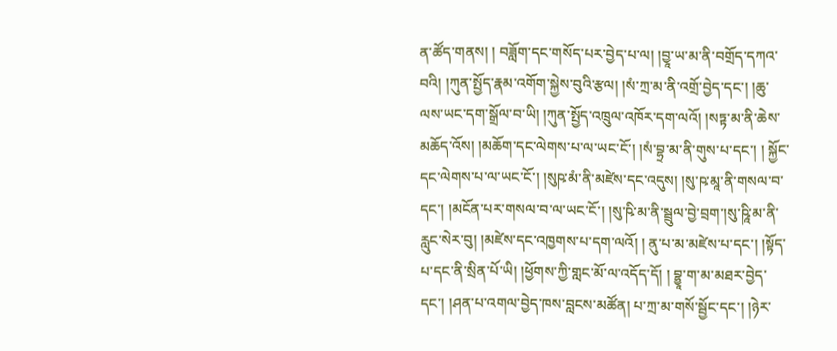ན་ཚོད་གནས། ། བཟློག་དང་གསོད་པར་བྱེད་པ་ལ། །བྱཱ་ཡ་མ་ནི་བགྲོད་དཀའ་བའི། །ཀུན་སྤྱོད་རྣམ་འགོག་སྐྱེས་བུའི་རྩལ། །སཾ་ཀྲ་མ་ནི་འགྲོ་བྱེད་དང་། །ཆུ་ལས་ཡང་དག་སྒྲོལ་བ་ཡི། །ཀུན་སྤྱོད་འཁྲུལ་འཁོར་དག་ལའོ། །སཏྟ་མ་ནི་ཆེས་མཆོད་འོས། །མཆོག་དང་ལེགས་པ་ལ་ཡང་ངོ་། །སཾ་བྷྲ་མ་ནི་གུས་པ་དང་། ། སྐྱོང་དང་ལེགས་པ་ལ་ཡང་ངོ་། །སུཥ་མཾ་ནི་མཛེས་དང་འདུས། །སུ་ཥ་མཱ་ནི་གསལ་བ་དང་། །མངོན་པར་གསལ་བ་ལ་ཡང་ངོ་། །སུ་ཥི་མ་ནི་སྦྲུལ་བྱེ་བྲག་།སུ་ཥཱི་མ་ནི་རླུང་སེར་བུ། །མཛེས་དང་འཁྱགས་པ་དག་ལའོ། ། ནུ་པ་མ་མཛེས་པ་དང་། །སྟོད་པ་དང་ནི་སྲིན་པོ་ཡི། །ཕྱོགས་ཀྱི་གླང་མོ་ལ་འདོད་དོ། ། བྷྱཱ་ག་མ་མཐར་བྱེད་དང་། །ཤན་པ་འགལ་བྱེད་ཁས་བླངས་མཚོན། པ་ཀྲ་མ་གསོ་སྦྱོང་དང་། །ཉེར་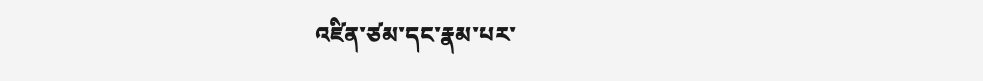འཛིན་ཙམ་དང་རྣམ་པར་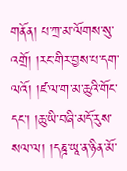གནོན། པ་ཀྲ་མ་ལོགས་སུ་འགྲོ། །རང་གིར་བྱས་པ་དག་ལའོ། །ཛ་ལ་ག་མ་ཆུའི་གོང་དང་། །ཆུ་ཡི་བཞི་མདོ་རུས་སལ་ལ། །དཎྜ་ཡཱ་ན་ཉིན་མོ་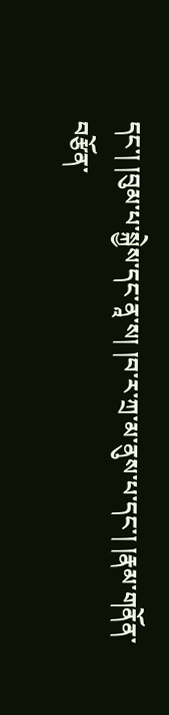དང་། །བུམ་པ་སྐྱེས་དང་ནཱ་ས། །བ་ར་ཀྲ་མ་ནུས་པ་དང་། །རྣམ་གནོན་བརྩོན་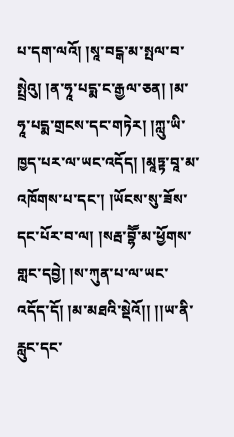པ་དག་ལའོ། །སཱ་བངྒ་མ་སྤལ་བ་སྤྲེའུ། །ན་ཧཱ་པདྨ་ང་རྒྱལ་ཅན། །མ་ཧཱ་པདྨ་གྲངས་དང་གཏེར། །ཀླུ་ཡི་ཁྱད་པར་ལ་ཡང་འདོད། །མཱཏྟ་བཱ་མ་འཁོགས་པ་དང་། །ཡོངས་སུ་ཟོས་དང་པོར་བ་ལ། །སརྦ་བྷཽ་མ་ཕྱོགས་གླང་དབྱེ། །ས་ཀུན་པ་ལ་ཡང་འདོད་དོ། །མ་མཐའི་སྡེའོ།། །།ཡ་ནི་རླུང་དང་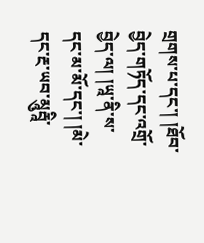གྲགས་པ་དང་། །ཐོབ་བྱེད་གཏོད་དང་འགྲོ་བྱེད་ལ། །ཡཱ་ནི་ས་དང་མ་མོ་དང་། །མེ་དང་རྔ་ཡབ་མཱུརྦཱི་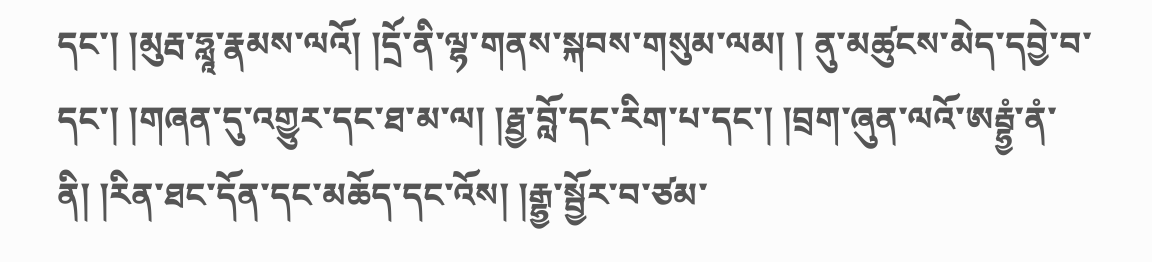དང་། །མུརྦ་ཧླཱ་རྣམས་ལའོ། །དྲོ་ནི་ལྷ་གནས་སྐབས་གསུམ་ལམ། ། ནུ་མཚུངས་མེད་དབྱེ་བ་དང་། །གཞན་དུ་འགྱུར་དང་ཐ་མ་ལ། །རྠྱ་བློ་དང་རིག་པ་དང་། །བྲག་ཞུན་ལའོ་ཨརྦྷྱཾ་ནཾ་ནི། །རིན་ཐང་དོན་དང་མཆོད་དང་འོས། །རྒྷྱ་སྦྱོར་བ་ཙམ་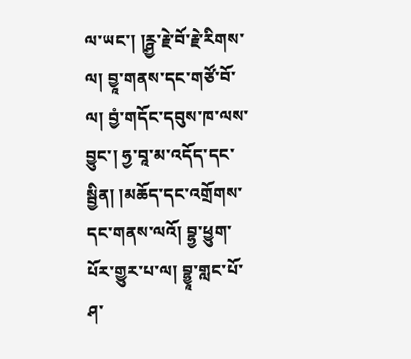ལ་ཡང་། །ཪྴྱ་རྗེ་བོ་རྗེ་རིགས་ལ། བྱཱ་གནས་དང་གཙོ་བོ་ལ། བྱཾ་གདོང་དབུས་ཁ་ལས་བྱུང་། ཧྱ་བཱ་མ་འདོད་དང་སྦྱིན། །མཆོད་དང་འགྲོགས་དང་གནས་ལའོ། བྷྱ་ཕྱུག་པོར་གྱུར་པ་ལ། བྷྱཱ་གླང་པོ་ཤ་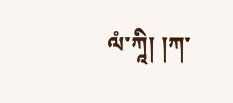ལཾ་ཀཱི། །ཀ་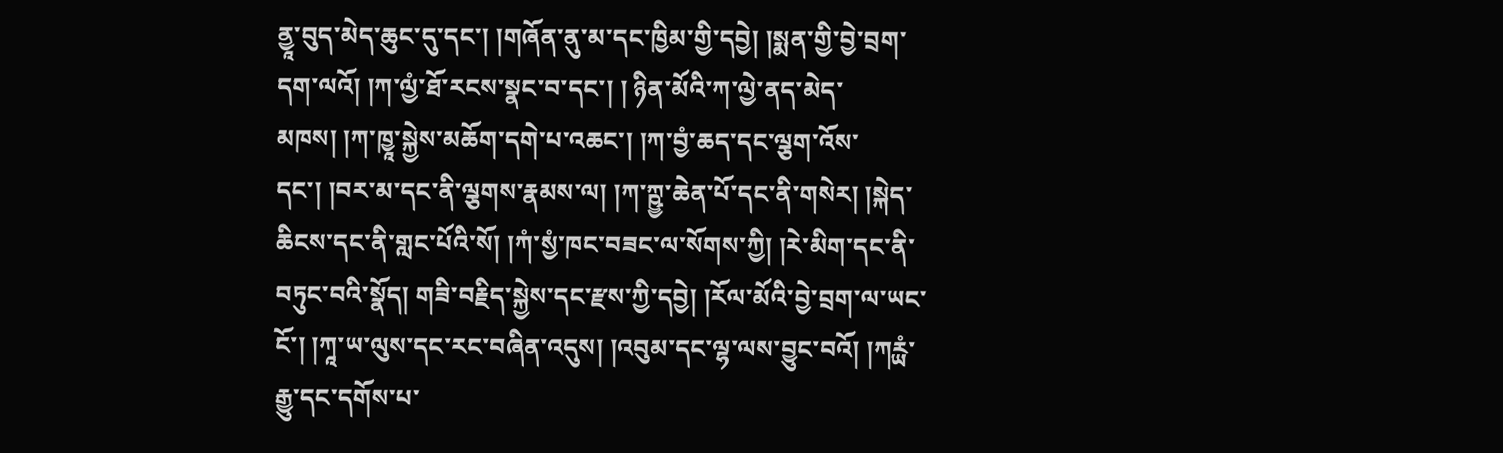ནྱཱ་བུད་མེད་ཆུང་དུ་དང་། །གཞོན་ནུ་མ་དང་ཁྱིམ་གྱི་དབྱེ། །སྨན་གྱི་བྱེ་བྲག་དག་ལའོ། །ཀ་ལྱཾ་ཐོ་རངས་སྣང་བ་དང་། ། ཉིན་མོའི་ཀ་ལྱེ་ནད་མེད་མཁས། །ཀ་ཁྱཱ་སྐྱེས་མཆོག་དགེ་པ་འཆང་། །ཀ་བྱཾ་ཆད་དང་ལྕག་འོས་དང་། །བར་མ་དང་ནི་ལྕགས་རྣམས་ལ། །ཀ་ཀྵྱ་ཆེན་པོ་དང་ནི་གསེར། །སྐེད་ཆིངས་དང་ནི་གླང་པོའི་སོ། །ཀཾ་སྱཾ་ཁང་བཟང་ལ་སོགས་ཀྱི། །རེ་མིག་དང་ནི་བཏུང་བའི་སྣོད། གཟི་བརྗིད་སྐྱེས་དང་རྫས་ཀྱི་དབྱེ། །རོལ་མོའི་བྱེ་བྲག་ལ་ཡང་ངོ་། །ཀཱ་ཡ་ལུས་དང་རང་བཞིན་འདུས། །འབུམ་དང་ལྷ་ལས་བྱུང་བའོ། །ཀཪྻཾ་རྒྱུ་དང་དགོས་པ་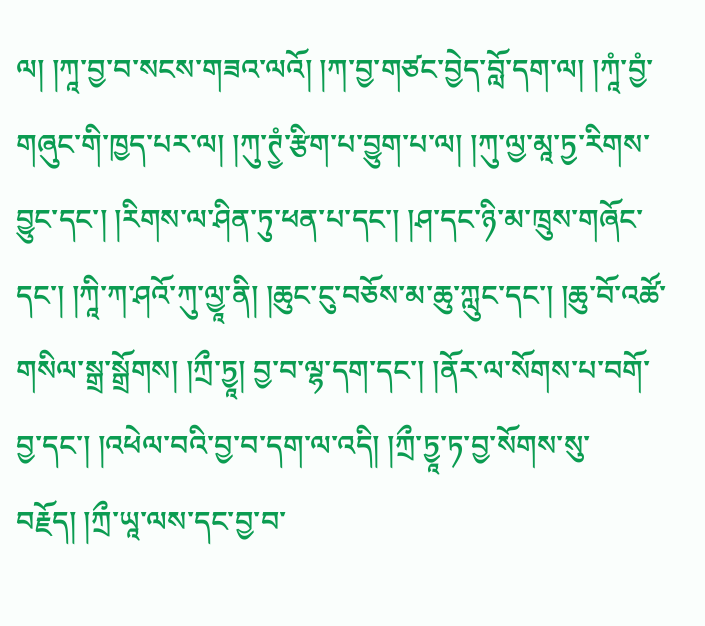ལ། །ཀཱ་བྱ་བ་སངས་གཟའ་ལའོ། །ཀ་བྱ་གཙང་བྱེད་བློ་དག་ལ། །ཀཱཾ་བྱཾ་གཞུང་གི་ཁྱད་པར་ལ། །ཀུ་ཊྱཾ་རྩིག་པ་བྱུག་པ་ལ། །ཀུ་ལྱ་མཱ་ཏྱ་རིགས་བྱུང་དང་། །རིགས་ལ་ཤིན་ཏུ་ཕན་པ་དང་། །ཤ་དང་ཉི་མ་ཁྲུས་གཞོང་དང་། །ཀཱི་ཀ་ཤའོ་ཀུ་ལྱཱ་ནི། །ཆུང་ངུ་བཅོས་མ་ཆུ་ཀླུང་དང་། །ཆུ་བོ་འཚོ་གསིལ་སྒྲ་སྒྲོགས། །ཀྲྀ་ཏྱཱ། བྱ་བ་ལྷ་དག་དང་། །ནོར་ལ་སོགས་པ་བགོ་བྱ་དང་། །འཕེལ་བའི་བྱ་བ་དག་ལ་འདི། །ཀྲྀ་ཏྱཱ་ཏ་བྱ་སོགས་སུ་བརྗོད། །ཀྲྀ་ཡཱ་ལས་དང་བྱ་བ་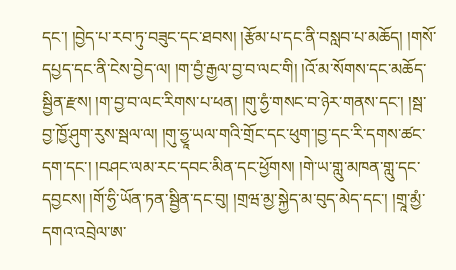དང་། །བྱེད་པ་རབ་ཏུ་བཟུང་དང་ཐབས། །རྩོམ་པ་དང་ནི་བསླབ་པ་མཆོད། །གསོ་དཔྱད་དང་ནི་ངེས་བྱེད་ལ། །ག་བྱཾ་རྒྱལ་བྱ་བ་ལང་གི། །འོ་མ་སོགས་དང་མཆོད་སྦྱིན་རྫས། །ག་བྱ་བ་ལང་རིགས་པ་ཕན། །གུ་ཧྱཾ་གསང་བ་ཉེར་གནས་དང་། །སྦ་བྱ་ཁྱོ་ཤུག་རུས་སྦལ་ལ། །གུ་ཧྱཱ་ཡལ་གའི་གྲོང་དང་ཕུག་།བྱ་དང་རི་དགས་ཚང་དག་དང་། །བཤང་ལམ་རང་དབང་མིན་དང་ཕྱོགས། །གེ་ཡ་གླུ་མཁན་གླུ་དང་དབྱངས། །གོ་ཧྱི་ཡོན་ཏན་སྦྱིན་དང་བུ། །གྲཝ་མྱ་སྐྱེད་མ་བུད་མེད་དང་། །གྲཱ་མྱཾ་དགའ་འབྲེལ་ཨ་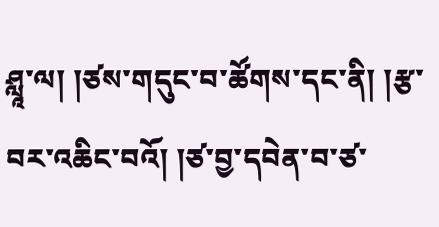ཤླཱ་ལ། །ཙས་གདུང་བ་ཚོགས་དང་ནི། །རྩ་བར་འཆིང་བའོ། །ཙ་བྱ་དབེན་བ་ཙ་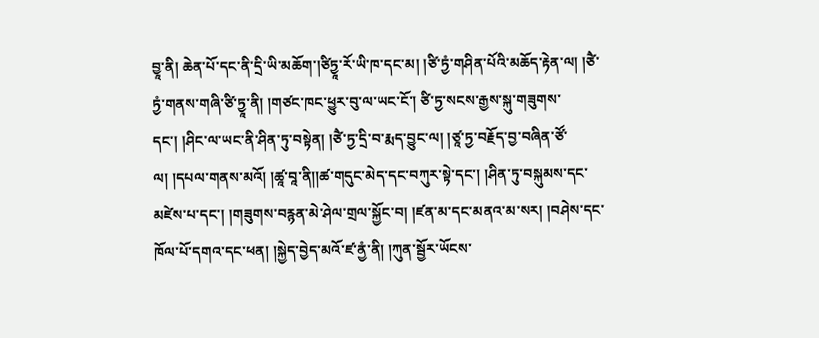བྱཱ་ནི། ཆེན་པོ་དང་ནི་དྲི་ཡི་མཆོག་།ཙིཏྱཱ་རོ་ཡི་ཁ་དང་མ། །ཙི་ཏྱཾ་གཤིན་པོའི་མཆོད་རྟེན་ལ། །ཙཻ་ཏྱཾ་གནས་གཞི་ཙི་ཏྱཱ་ནི། །གཙང་ཁང་ཕྱུར་བུ་ལ་ཡང་ངོ་། ཙི་ཏྱ་སངས་རྒྱས་སྐུ་གཟུགས་དང་། །ཤིང་ལ་ཡང་ནི་ཤིན་ཏུ་བསྟེན། །ཙཻ་ཏྱ་དྲི་བ་རྨད་བྱུང་ལ། །ཙཱ་ཏྱ་བརྗོད་བྱ་བཞིན་ཙོ་ལ། །དཔལ་གནས་མའོ། །ཚཱ་བཱ་ནི།།ཚ་གདུང་མེད་དང་བཀུར་སྟེ་དང་། །ཤིན་ཏུ་བསྐུམས་དང་མཛེས་པ་དང་། །གཟུགས་བརྙན་མེ་ཤེལ་གྲལ་སྐྱོང་བ། །ཛན་མ་དང་མནའ་མ་སར། །བཤེས་དང་ཁོལ་པོ་དགའ་དང་ཕན། །སྐྱེད་བྱེད་མའོ་ཛ་ནྱཾ་ནི། །ཀུན་སྦྱོར་ཡོངས་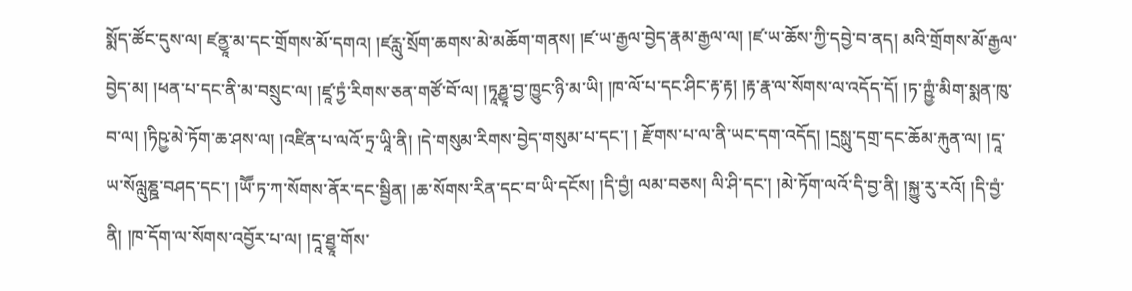སྨོད་ཚོང་དུས་ལ། ཛནྱཱ་མ་དང་གྲོགས་མོ་དགའ། །ཛརླུ་སྲོག་ཆགས་མེ་མཆོག་གནས། །ཛ་ཡ་རྒྱལ་བྱེད་རྣམ་རྒྱལ་ལ། །ཛ་ཡ་ཆོས་ཀྱི་དབྱེ་བ་ནད། མའི་གྲོགས་མོ་རྒྱལ་བྱེད་མ། །ཕན་པ་དང་ནི་མ་བསྲུང་ལ། །ཛཱ་ཏྱཾ་རིགས་ཅན་གཙོ་བོ་ལ། །ཏཱརྴྱཱ་བྱ་ཁྱུང་ཉི་མ་ཡི། །ཁ་ལོ་པ་དང་ཤིང་རྟ་རྟ། །རྟ་རྣ་ལ་སོགས་ལ་འདོད་དོ། །ཏ་ཀྵྱཾ་མིག་སྨན་ཁུ་བ་ལ། །ཏིཥྱ་མེ་ཏོག་ཆ་ཤས་ལ། །འཛིན་པ་ལའོ་ཏྲ་ཡཱི་ནི། །དེ་གསུམ་རིགས་བྱེད་གསུམ་པ་དང་། ། རྫོགས་པ་ལ་ནི་ཡང་དག་འདོད། །དྲསྻུ་དགྲ་དང་ཆོམ་རྐུན་ལ། །དཱ་ཡ་སོལླུཎྛ་བཤད་དང་། །ཡཽ་ཏ་ཀ་སོགས་ནོར་དང་སྦྱིན། །ཆ་སོགས་རིན་དང་བ་ཡི་དངོས། །དི་བྱཾ། ལམ་བཅས། ལི་ཤི་དང་། །མེ་ཏོག་ལའོ་དི་བྱ་ནི། །སྐྱུ་རུ་རའོ། །དི་བྱཾ་ནི། །ཁ་དོག་ལ་སོགས་འབྱོར་པ་ལ། །དཱ་ཐྱཱ་གོས་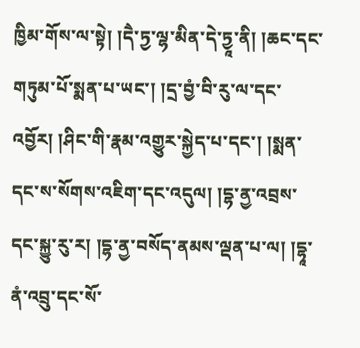ཁྱིམ་གོས་ལ་སྟེ། །དཻ་ཏྱ་ལྷ་མིན་དེ་ཏྱཱ་ནི། །ཆང་དང་གཏུམ་པོ་སྨན་པ་ཡང་། །དྲ་བྱཾ་བི་རུ་ལ་དང་འབྱོར། །ཤིང་གི་རྣམ་འགྱུར་སྐྱེད་པ་དང་། །སྨན་དང་ས་སོགས་འཇིག་དང་འདུལ། །དྷ་ནྱ་འབྲས་དང་སྐྱུ་རུ་ར། །དྷ་ནྱ་བསོད་ནམས་ལྡན་པ་ལ། །དྷཱ་ནཾ་འབྲུ་དང་སོ་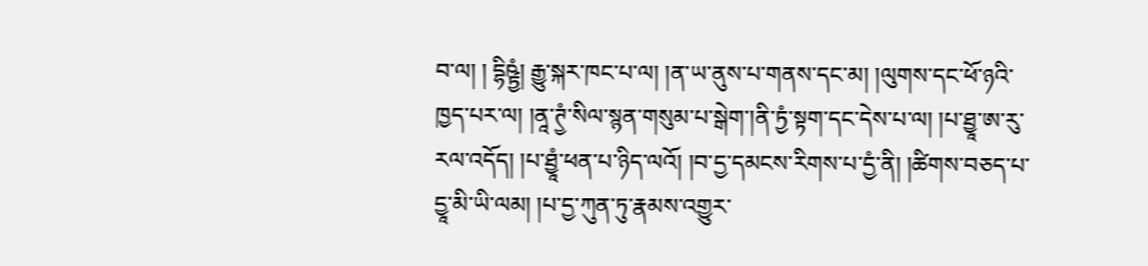བ་ལ། ། དྷིཥྟྱཾ། རྒྱུ་སྐར་ཁང་པ་ལ། །ན་ཡ་ནུས་པ་གནས་དང་མ། །ལུགས་དང་ཕོ་ཉའི་ཁྱད་པར་ལ། །ནཱ་ཊྱཾ་སིལ་སྙན་གསུམ་པ་སྒེག་།ནི་ཏྱཾ་སྟག་དང་དེས་པ་ལ། །པ་ཐྱཱ་ཨ་རུ་རལ་འདོད། །པ་ཐྱཱཾ་ཕན་པ་ཉིད་ལའོ། །བ་དྱ་དམངས་རིགས་པ་དྱཾ་ནི། །ཚིགས་བཅད་པ་དྱཱ་མི་ཡི་ལམ། །པ་དྱ་ཀུན་ཏུ་རྣམས་འགྱུར་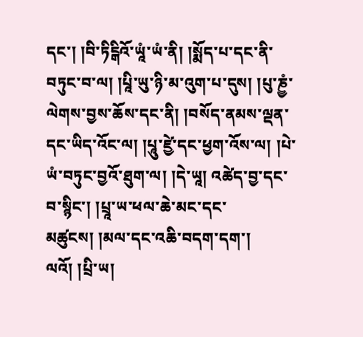དང་། །བི་ཏིངྒིའོ་ཡཱཾ་ཡཾ་ནི། །སྨོད་པ་དང་ནི་བཏུང་བ་ལ། །པཱི་ཡུ་ཉི་མ་འུག་པ་དུས། །པུ་ཎྱཾ་ལེགས་བྱས་ཆོས་དང་ནི། །བསོད་ནམས་ལྡན་དང་ཡིད་འོང་ལ། །པཱུ་ཛྱེ་དང་ཕྱག་འོས་ལ། །པེ་ཡཾ་བཏུང་བྱའོ་ཐུག་ལ། །དེ་ཡཱ། འཚེད་བྱ་དང་བ་སྙིང་། །པྲཱ་ཡ་ཕལ་ཆེ་མང་དང་མཚུངས། །མལ་དང་འཆི་བདག་དག་། ལའོ། །པྲི་ཡ།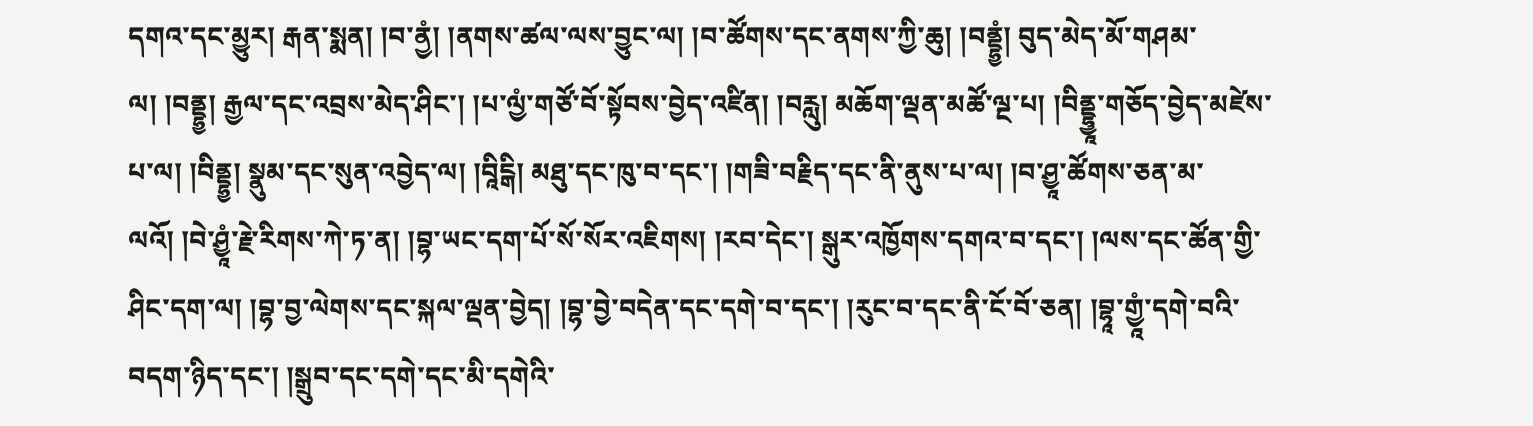དགའ་དང་མྱུར། རྒན་སྨན། །བ་ནྱཾ། །ནགས་ཚལ་ལས་བྱུང་ལ། །བ་ཚོགས་དང་ནགས་ཀྱི་ཆུ། །བནྡྷྱཾ། བུད་མེད་མོ་གཤམ་ལ། །བནྡྷྱ། རྒྱལ་དང་འབྲས་མེད་ཤིང་། །པ་ལྱཾ་གཙོ་བོ་སྟོབས་བྱེད་འཛིན། །བརླུ། མཆོག་ལྡན་མཚོ་ལྔ་པ། །བིནྡྷྱཱ་གཅོད་བྱེད་མཛེས་པ་ལ། །བིནྡྷྱ། སྣུམ་དང་སུན་འབྱེད་ལ། །བཱིངྒི། མཐུ་དང་ཁུ་བ་དང་། །གཟི་བརྗིད་དང་ནི་ནུས་པ་ལ། །བ་ཤྱཱ་ཚོགས་ཅན་མ་ལའོ། །བེ་ཤྱཱཾ་རྗེ་རིགས་ཀེ་ཏ་ན། །བྷ་ཡང་དག་པོ་སོ་སོར་འཇིགས། །རབ་དེང་། སྒུར་འཁྱོགས་དགའ་བ་དང་། །ལས་དང་ཚོན་གྱི་ཤིང་དག་ལ། །བྷ་བྱ་ལེགས་དང་སྐལ་ལྡན་བྱེད། །བྷ་བྱེ་བདེན་དང་དགེ་བ་དང་། །རུང་བ་དང་ནི་ངོ་བོ་ཅན། །བྷཱ་གྱཱཾ་དགེ་བའི་བདག་ཉིད་དང་། །སྒྲུབ་དང་དགེ་དང་མི་དགེའི་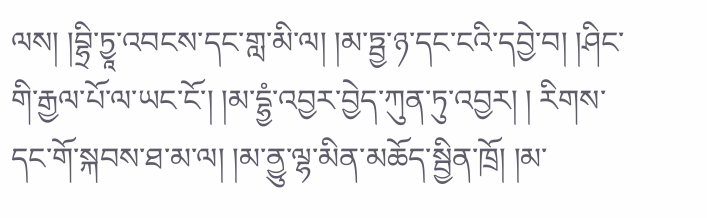ལས། །བྷྲི་ཏྱཱ་འབངས་དང་གླ་མི་ལ། །མ་ཏྦྱ་ཉ་དང་ངའི་དབྱེ་བ། །ཤིང་གི་རྒྱལ་པོ་ལ་ཡང་ངོ་། །མ་དྷྱཾ་འབྱར་བྱེད་ཀུན་ཏུ་འབྱར། ། རིགས་དང་གོ་སྐབས་ཐ་མ་ལ། །མ་ནྱུ་ལྷ་མིན་མཆོད་སྦྱིན་ཁྲོ། །མ་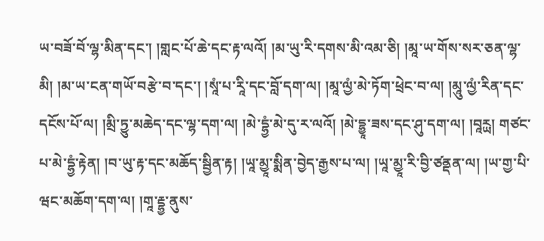ཡ་བཟོ་བོ་ལྷ་མིན་དང་། །གླང་པོ་ཆེ་དང་རྟ་ལའོ། །མ་ཡུ་རི་དགས་མི་འམ་ཅི། །མཱ་ཡ་གོས་སར་ཅན་ལྷ་མི། །མ་ཡ་ངན་གཡོ་བརྩེ་བ་དང་། །སཱཾ་པ་རཱི་དང་བློ་དག་ལ། །མཱ་ལྱཾ་མེ་ཏོག་ཕྲེང་བ་ལ། །མཱུ་ལྱཾ་རིན་དང་དངོས་པོ་ལ། །མྲི་ཏྱུ་མཆེད་དང་ལྷ་དག་ལ། །མེ་དྷྱཾ་མེ་དུ་ར་ལའོ། །མེ་དྷྱཱ་ཟས་དང་ཤུ་དག་ལ། །བཱཪྻ། གཙང་པ་མེ་དྷྱཾ་རྟེན། །བ་ཡུ་རྟ་དང་མཆོད་སྦྱིན་རྟ། །ཡཱ་མྱཱ་སྨིན་བྱེད་རྒྱས་པ་ལ། །ཡཱ་མྱཱ་རི་བྱི་ཙནྡན་ལ། །ཡ་གྱ་པི་ཝང་མཆོག་དག་ལ། །གཱ་རྡྷྱ་ནུས་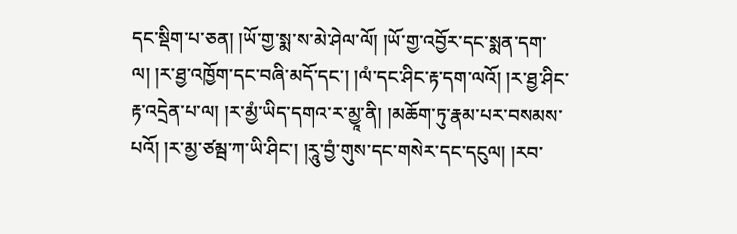དང་སྡིག་པ་ཅན། །ཡོ་གྱ་སྨ་ས་མེ་ཤེལ་ལོ། །ཡོ་གྱ་འབྱོར་དང་སྨན་དག་ལ། །ར་ཐྱ་འཁྱོག་དང་བཞི་མདོ་དང་། །ལཾ་དང་ཤིང་རྟ་དག་ལའོ། །ར་ཐྱ་ཤིང་རྟ་འདྲེན་པ་ལ། །ར་མྱཾ་ཡིད་དགའ་ར་མྱཱ་ནི། །མཆོག་ཏུ་རྣམ་པར་བསམས་པའོ། །ར་མྱ་ཙམྦ་ཀ་ཡི་ཤིང་། །རཱུ་བྱཾ་གུས་དང་གསེར་དང་དངུལ། །རབ་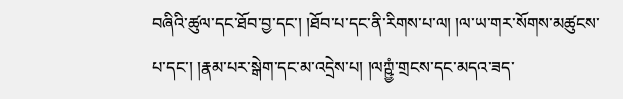བཞིའི་ཚུལ་དང་ཐོབ་བྱ་དང་། །ཐོབ་པ་དང་ནི་རིགས་པ་ལ། །ལ་ཡ་གར་སོགས་མཚུངས་པ་དང་། །རྣམ་པར་སྒེག་དང་མ་འདྲེས་པ། །ལཀྵྱཾ་གྲངས་དང་མདའ་ཟད་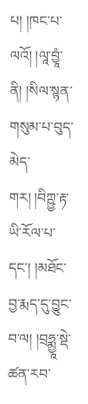པ། །ཁང་པ་ལའོ། །ལཱ་བྱཱཾ་ནི། །སིལ་སྙན་གསུམ་པ་བུད་མེད་གར། །བིཀྵྱ་རྟ་ཡི་རོལ་པ་དང་། །མཐོང་བྱ་རྨད་དུ་བྱུང་བ་ལ། །བྲཧྨྱཱ་སྡེ་ཚན་རབ་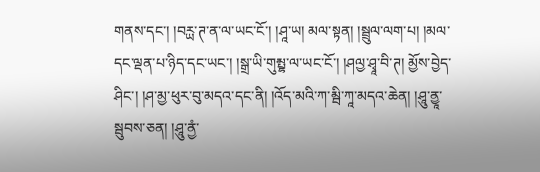གནས་དང་། །བཪྻ་ཊ་ན་ལ་ཡང་ངོ་། །ཤཱ་ཡ། མལ་སྟན། །སྦྲུལ་ལག་པ། །མལ་དང་ལྡན་པ་ཉིད་དང་ཡང་། །སྒྲ་ཡི་གུམྤྷ་ལ་ཡང་ངོ་། །ཤལྱ་ཤྭཱ་བི་ཊ། མྱོས་བྱེད་ཤིང་། །ཤ་མྱ་ཕུར་བུ་མདའ་དང་ནི། །འོད་མའི་ཀ་མྦི་ཀཱ་མདའ་ཆེན། །ཤཱུ་ནྱཱ་སྦུབས་ཅན། །ཤཱུ་ནྱཾ་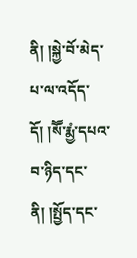ནི། །སྐྱེ་བོ་མེད་པ་ལ་འདོད་དོ། །སཽ་རྨྱཾ་དཔའ་བ་ཉིད་དང་ནི། །སྤྱོད་དང་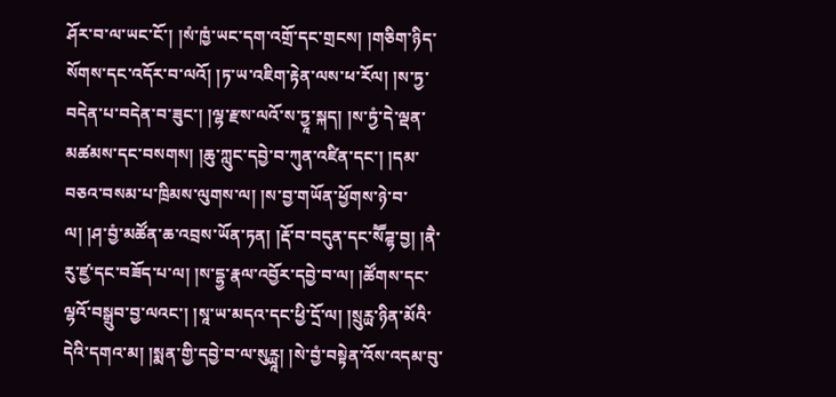ཤོར་བ་ལ་ཡང་ངོ་། །སཾ་ཁྱཾ་ཡང་དག་འགྲོ་དང་གྲངས། །གཅིག་ཉིད་སོགས་དང་འདོར་བ་ལའོ། །ཏ་ཡ་འཇིག་རྟེན་ལས་ཕ་རོལ། །ས་ཏྱ་བདེན་པ་བདེན་བ་ཟུང་། །ལྷ་རྫས་ལའོ་ས་ཏྱཱ་སྐད། །ས་ཏྱཾ་དེ་ལྡན་མཚམས་དང་བསགས། །ཆུ་ཀླུང་དབྱེ་བ་ཀུན་འཛིན་དང་། །དམ་བཅའ་བསམ་པ་ཁྲིམས་ལུགས་ལ། །ས་བྱ་གཡོན་ཕྱོགས་ཉེ་བ་ལ། །ཤ་བྱཾ་མཚོན་ཆ་འབྲས་ཡོན་ཏན། །རྡོ་བ་བདུན་དང་སཽཌྷ་བྱ། །ནཻ་རུ་ཛྱ་དང་བཟོད་པ་ལ། །ས་དྷྱ་རྣལ་འབྱོར་དབྱེ་བ་ལ། །ཚོགས་དང་ལྷའོ་བསྒྲུབ་བྱ་ལའང་། །སཱ་ཡ་མདའ་དང་ཕྱི་དྲོ་ལ། །སྲུཪྻ་ཉིན་མོའི་དེའི་དགའ་མ། །སྨན་གྱི་དབྱེ་བ་ལ་སུཪྻཱ། །སེ་བྱཾ་བསྟེན་འོས་འདམ་བུ་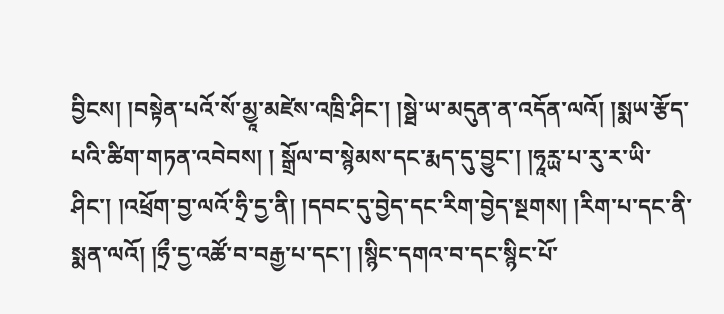བྱིངས། །བསྟེན་པའོ་སོ་མྱཱ་མཛེས་འཁྲི་ཤིང་། །སྠེ་ཡ་མདུན་ན་འདོན་ལའོ། །སྨཡ་རྩོད་པའི་ཚིག་གཏན་འབེབས། ། སྒྲོལ་བ་སྙེམས་དང་རྨད་དུ་བྱུང་། །ཧཱཪྻ་པ་རུ་ར་ཡི་ཤིང་། །འཕྲོག་བྱ་ལའོ་ཧྲི་དྱ་ནི། །དབང་དུ་བྱེད་དང་རིག་བྱེད་སྔགས། །རིག་པ་དང་ནི་སྨན་ལའོ། །ཧྲྀ་དྱ་འཚོ་བ་བརྒྱ་པ་དང་། །སྙིང་དགའ་བ་དང་སྙིང་པོ་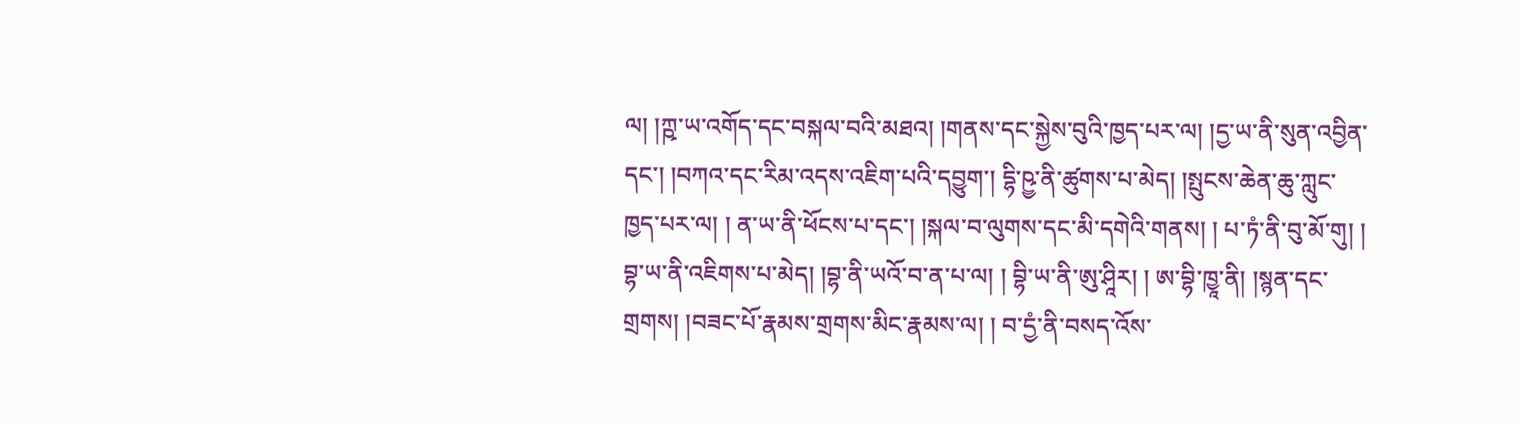ལ། །ཀྵ་ཡ་འགོད་དང་བསྐལ་བའི་མཐའ། །གནས་དང་སྐྱེས་བུའི་ཁྱད་པར་ལ། །དྱ་ཡ་ནི་སུན་འབྱིན་དང་། །བཀའ་དང་རིམ་འདས་འཇིག་པའི་དབྱུག་། དྷི་ཥྱ་ནི་ཚུགས་པ་མེད། །སྤུངས་ཆེན་ཆུ་ཀླུང་ཁྱད་པར་ལ། ། ན་ཡ་ནི་ཕོངས་པ་དང་། །སྐལ་བ་ལུགས་དང་མི་དགེའི་གནས། ། པ་ཏཾ་ནི་བུ་མོ་གུ། ། བྷ་ཡ་ནི་འཇིགས་པ་མེད། །བྷ་ནི་ཡའོ་བ་ན་པ་ལ། ། བྷི་ཡ་ནི་ཨུ་ཤཱིར། ། ཨ་བྷི་ཁྱཱ་ནི། །སྙན་དང་གྲགས། །བཟང་པོ་རྣམས་གྲགས་མིང་རྣམས་ལ། ། བ་དྱཾ་ནི་བསད་འོས་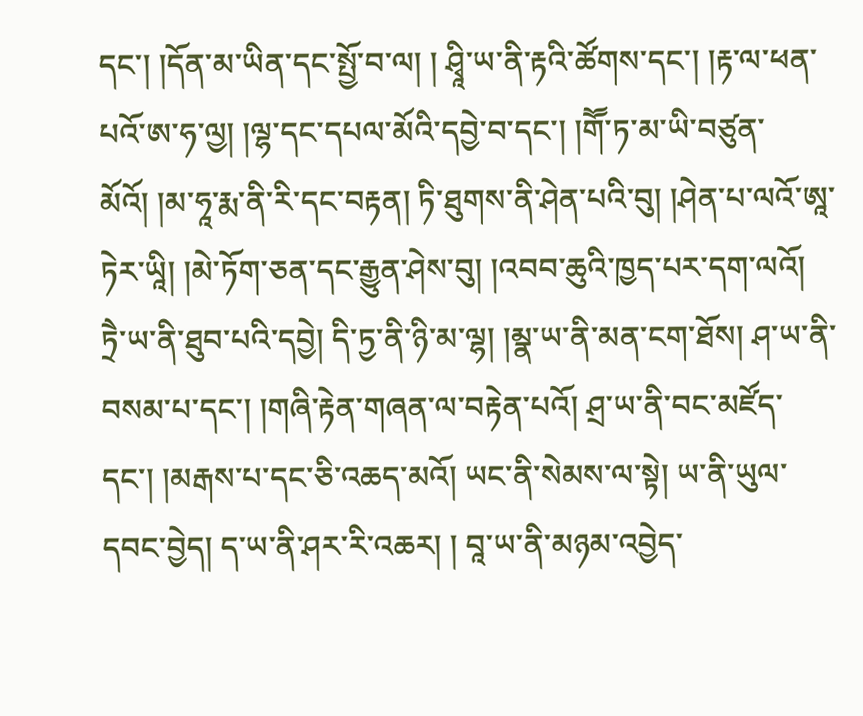དང་། །དོན་མ་ཡིན་དང་སྤྱོ་བ་ལ། ། ཤྭཱི་ཡ་ནི་རྟའི་ཚོགས་དང་། །རྟ་ལ་ཕན་པའོ་ཨ་ཧ་ལྱ། །ལྷ་དང་དཔལ་མོའི་དབྱེ་བ་དང་། །གཽ་ཏ་མ་ཡི་བཙུན་མོའོ། །མ་ཧཱ་རྨ་ནི་རི་དང་བརྟན། ཏི་ཐུགས་ནི་ཤེན་པའི་བུ། །ཤེན་པ་ལའོ་ཨཱ་ཏེར་ཡཱི། །མེ་ཏོག་ཅན་དང་རྒྱུན་ཤེས་བུ། །འབབ་ཆུའི་ཁྱད་པར་དག་ལའོ། ཏྲཻ་ཡ་ནི་ཐུབ་པའི་དབྱེ། དི་ཏྱ་ནི་ཉི་མ་ལྷ། །མྣ་ཡ་ནི་མན་ངག་ཐོས། ཤ་ཡ་ནི་བསམ་པ་དང་། །གཞི་རྟེན་གཞན་ལ་བརྟེན་པའོ། ཤྲ་ཡ་ནི་བང་མཛོད་དང་། །མརྒས་པ་དང་ཅི་འཆད་མའོ། ཡང་ནི་སེམས་ལ་སྟེ། ཡ་ནི་ཡུལ་དབང་བྱེད། ད་ཡ་ནི་ཤར་རི་འཆར། ། བཱ་ཡ་ནི་མཉམ་འབྱེད་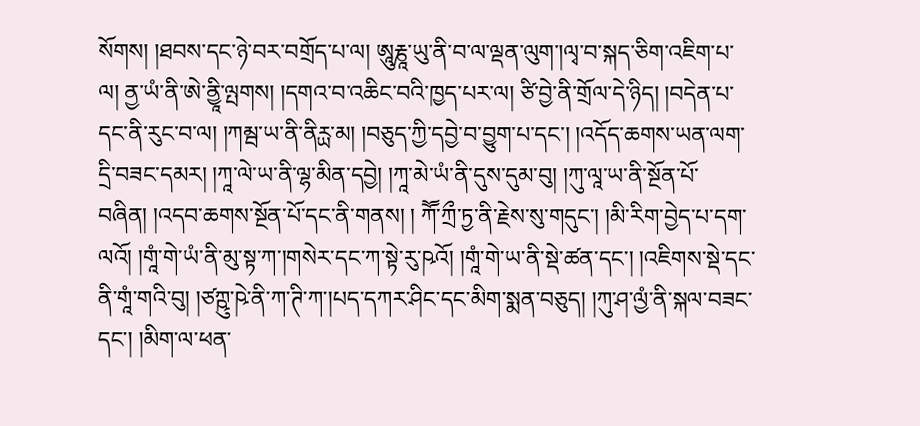སོགས། །ཐབས་དང་ཉེ་བར་བགྲོད་པ་ལ། ཨཱུརྞཱ་ཡུ་ནི་བ་ལ་ལྡན་ལུག་།ལྭ་བ་སྐད་ཅིག་འཇིག་པ་ལ། ནྱ་ཡཾ་ནི་ཨེ་ནྱཱི་ལྤགས། །དགའ་བ་འཆིང་བའི་ཁྱད་པར་ལ། ཙི་བྱེ་ནི་གྲོལ་དེ་ཉིད། །བདེན་པ་དང་ནི་རུང་བ་ལ། །ཀམྦ་ཡ་ནི་ནིཪྻ་མ། །བཅུད་ཀྱི་དབྱེ་བ་བྱུག་པ་དང་། །འདོད་ཆགས་ཡན་ལག་དྲི་བཟང་དམར། །ཀཱ་ལེ་ཡ་ནི་ལྷ་མིན་དབྱེ། །ཀཱ་མེ་ཡཾ་ནི་དུས་དུམ་བུ། །ཀུ་ལཱ་ཡ་ནི་སྔོན་པོ་བཞིན། །འདབ་ཆགས་སྔོན་པོ་དང་ནི་གནས། ། ཀཽ་ཀྲྀ་ཏྱ་ནི་རྗེས་སུ་གདུང་། །མི་རིག་བྱེད་པ་དག་ལའོ། །གཱཾ་གེ་ཡཾ་ནི་མུ་སྟ་ཀ་།གསེར་དང་ཀ་སྟེ་རུ་ཥའོ། །གཱཾ་གེ་ཡ་ནི་སྡེ་ཚན་དང་། །འཇིགས་སྡེ་དང་ནི་གཱཾ་གའི་བུ། །ཙཀྵུ་ཥེ་ནི་ཀ་ཊི་ཀ་།པད་དཀར་ཤིང་དང་མིག་སྨན་བཅུད། །ཀུ་ཤ་ལྱཾ་ནི་སྐལ་བཟང་དང་། །མིག་ལ་ཕན་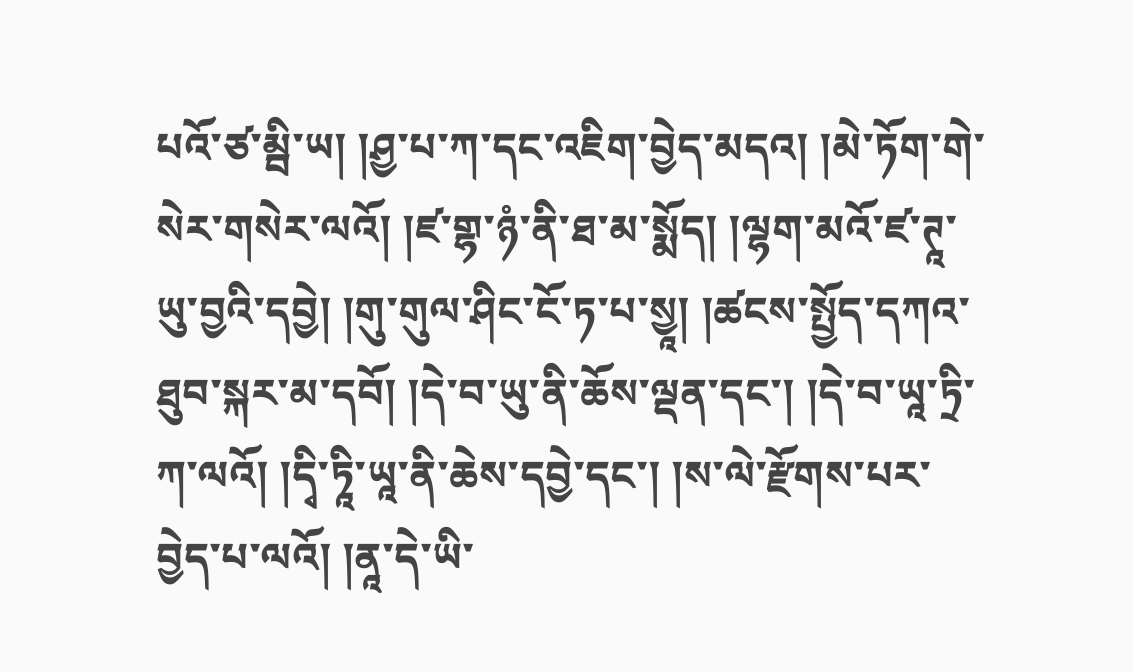པའོ་ཙ་མྦི་ཡ། །ཤྱ་པ་ཀ་དང་འཇིག་བྱེད་མདའ། །མེ་ཏོག་གེ་སེར་གསེར་ལའོ། །ཛ་གྷ་ཉཾ་ནི་ཐ་མ་སྨོད། །ལྷག་མའོ་ཛ་ཊཱ་ཡུ་བྱའི་དབྱེ། །གུ་གུལ་ཤིང་ངོ་ཏ་པ་སྱཱ། །ཚངས་སྤྱོད་དཀའ་ཐུབ་སྐར་མ་དབོ། །དེ་བ་ཡུ་ནི་ཆོས་ལྡན་དང་། །དེ་བ་ཡཱ་ཏྲི་ཀ་ལའོ། །དྭི་ཏཱི་ཡཱ་ནི་ཆེས་དབྱེ་དང་། །ས་ལེ་རྫོགས་པར་བྱེད་པ་ལའོ། །ནཱ་དེ་ཡི་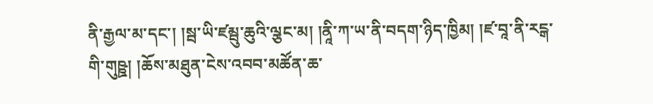ནི་རྒྱལ་མ་དང་། །སྦ་ཡི་ཛམྦུ་ཆུའི་ལྕང་མ། །ནཱི་ཀ་ཡ་ནི་བདག་ཉིད་ཁྱིམ། །ཛ་བཱ་ནི་རངྒ་གི་གུཥྛ། །ཆོས་མཐུན་ངེས་འབབ་མཚོན་ཆ་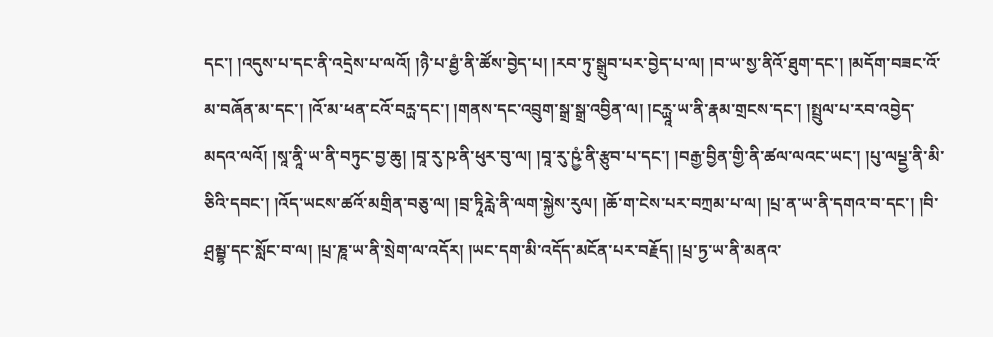དང་། །འདུས་པ་དང་ནི་འདྲེས་པ་ལའོ། །ཉཻ་པ་ཐྱཾ་ནི་ཚོས་བྱེད་པ། །རབ་ཏུ་སྒྲུབ་པར་བྱེད་པ་ལ། །བ་ཡ་སྱ་ནིའོ་ཐུག་དང་། །མདོག་བཟང་འོ་མ་བཞོན་མ་དང་། །འོ་མ་ཕན་ངའོ་བཪྻ་དང་། །གནས་དང་འབྲུག་སྒྲ་སྒྲ་འབྱིན་ལ། །ངཪྻཱ་ཡ་ནི་རྣམ་གྲངས་དང་། །སྤྲུལ་པ་རབ་འབྱེད་མདའ་ལའོ། །སཱ་ནཱི་ཡ་ནི་བཏུང་བྱ་ཆུ། །བཱ་རུ་ཥ་ནི་ཕུར་བུ་ལ། །བཱ་རུ་ཥྱཾ་ནི་རྩུབ་པ་དང་། །བརྒྱ་བྱིན་གྱི་ནི་ཚལ་ལའང་ཡང་། །པུ་ལཔྡྱ་ནི་མི་ཅིའི་དབང་། །འོད་ཡངས་ཚའོ་མགྲིན་བཅུ་ལ། །བྲ་ཏཱིརླེ་ནི་ལག་སྐྱེས་རུལ། །ཆོ་ག་ངེས་པར་བཀྲམ་པ་ལ། །པྲ་ན་ཡ་ནི་དགའ་བ་དང་། །བི་ཤྲམྦྷ་དང་སློང་བ་ལ། །པྲ་ཎཱ་ཡ་ནི་སྲེག་ལ་འདོར། །ཡང་དག་མི་འདོད་མངོན་པར་བརྗོད། །པྲ་ཏྱ་ཡ་ནི་མནའ་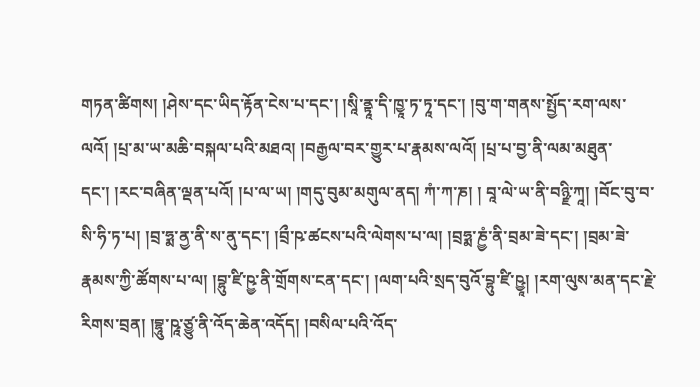གཏན་ཚིགས། །ཤེས་དང་ཡིད་རྟོན་ངེས་པ་དང་། །སཱི་ནྟཱ་དི་ཁྱཱ་ཏ་ཏཱ་དང་། །བུ་ག་གནས་སྤྱོད་རག་ལས་ལའོ། །པྲ་མ་ཡ་མཆི་བསྐལ་པའི་མཐའ། །བརྒྱལ་བར་གྱུར་པ་རྣམས་ལའོ། །པྲ་པ་བྱ་ནི་ལམ་མཐུན་དང་། །རང་བཞིན་ལྡན་པའོ། །པ་ལ་ཡ། །གདུ་བུམ་མགུལ་ནད། ཀཾ་ཀ་ཎ། ། བཱ་ལེ་ཡ་ནི་བཉྫི་ཀཱ། །བོང་བུ་བ་སི་ཧི་ཏ་པ། །བྲ་ཧྨ་ནྱ་ནི་ས་ནུ་དང་། །བྲྀ་ཥ་ཚངས་པའི་ལེགས་པ་ལ། །བྲཧྨ་ཎྱཾ་ནི་བྲམ་ཟེ་དང་། །བྲམ་ཟེ་རྣམས་ཀྱི་ཚོགས་པ་ལ། །བྷུ་ཛི་ཥྱ་ནི་གྲོགས་ངན་དང་། །ལག་པའི་སྲད་བུའོ་བྷུ་ཛི་ཥྱཱ། །རག་ལུས་མན་དང་རྗེ་རིགས་བྲན། །བྷཱུ་ཥཱ་ཙྱུ་ནི་འོད་ཆེན་འདོད། །བསིལ་པའི་འོད་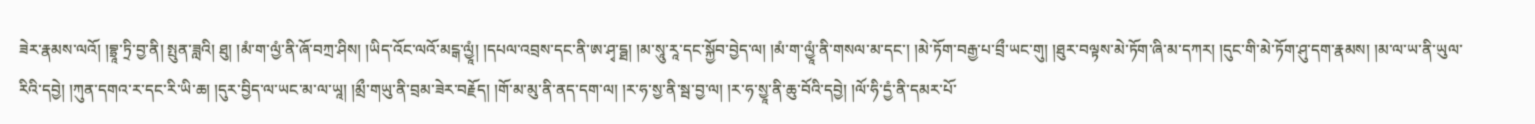ཟེར་རྣམས་ལའོ། །བྷྲཱ་ཏྲི་བྱ་ནི། སྤུན་ཟླའི། ཐུ། །མཾ་ག་ལྱཾ་ནི་ཞོ་བཀྲ་ཤིས། །ཡིད་འོང་ལའོ་མངྒ་ལྱཱཾ། །དཔལ་འབྲས་དང་ནི་ཨ་ཤྭ་དྠ། །མ་སཱུ་རཱ་དང་སྐྱོབ་བྱེད་ལ། །མཾ་ག་ལྱཱཾ་ནི་གསལ་མ་དང་། །མེ་ཏོག་བརྒྱ་པ་བྲྀ་ཡང་གུ། །ཐུར་བལྟས་མེ་ཏོག་ཞི་མ་དཀར། །དུང་གི་མེ་ཏོག་ཤུ་དག་རྣམས། །མ་ལ་ཡ་ནི་ཡུལ་རིའི་དབྱེ། །ཀུན་དགའ་ར་དང་རི་ཡི་ཆ། །དུར་བྱིད་ལ་ཡང་མ་ལ་ཡཱ། །མྲྀ་གཡུ་ནི་བྲམ་ཟེར་བརྗོད། །གོ་མ་མུ་ནི་ནད་དག་ལ། །ར་ཧ་སྱ་ནི་སྦ་བྱ་ལ། །ར་ཧ་སྱཱ་ནི་ཆུ་བོའི་དབྱེ། །ལོ་ཧི་དྱཾ་ནི་དམར་པོ་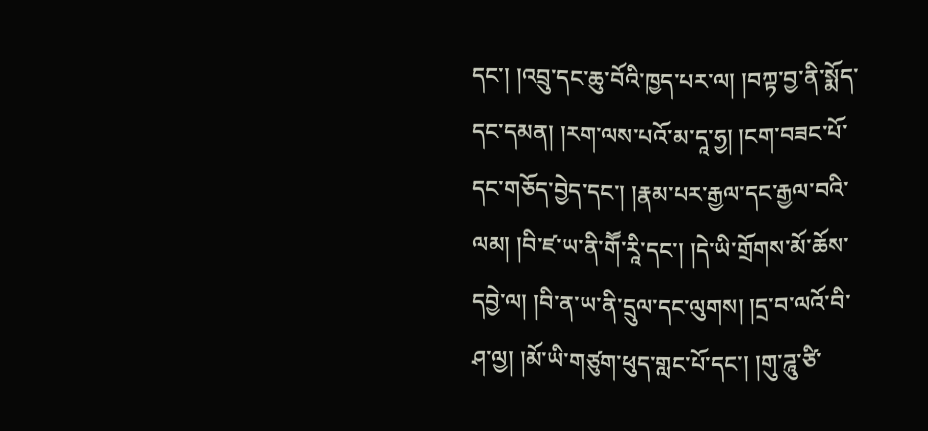དང་། །འབྲུ་དང་ཆུ་བོའི་ཁྱད་པར་ལ། །བཀྟ་བྱ་ནི་སྨོད་དང་དམན། །རག་ལས་པའོ་མ་དཱ་ཧྱ། །ངག་བཟང་པོ་དང་གཅོད་བྱེད་དང་། །རྣམ་པར་རྒྱལ་དང་རྒྱལ་བའི་ལམ། །བི་ཛ་ཡ་ནི་གཽ་རཱི་དང་། །དེ་ཡི་གྲོགས་མོ་ཆོས་དབྱེ་ལ། །བི་ན་ཡ་ནི་དྲུལ་དང་ལུགས། །དྲ་བ་ལའོ་བི་ཤ་ལྱ། །མོ་ཡི་གཙུག་ཕུད་གླང་པོ་དང་། །གུ་ཌཱུ་ཙི་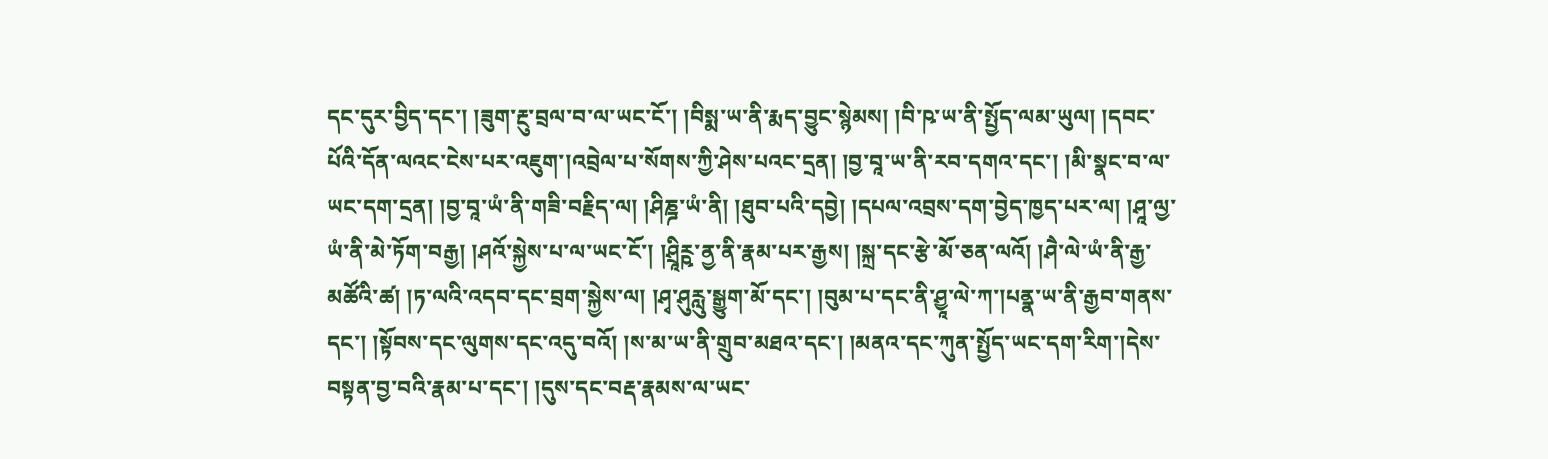དང་དུར་བྱིད་དང་། །ཟུག་རྔུ་བྲལ་བ་ལ་ཡང་ངོ་། །བིསྨ་ཡ་ནི་རྨད་བྱུང་སྙེམས། །བི་ཥ་ཡ་ནི་སྤྱོད་ལམ་ཡུལ། །དབང་པོའི་དོན་ལའང་ངེས་པར་འཇུག་།འབྲེལ་པ་སོགས་ཀྱི་ཤེས་པའང་དྲན། །བྱ་བཱ་ཡ་ནི་རབ་དགའ་དང་། །མི་སྣང་བ་ལ་ཡང་དག་དྲན། །བྱ་བཱ་ཡཾ་ནི་གཟི་བརྗིད་ལ། །ཤིཎྜ་ཡཾ་ནི། །ཐུབ་པའི་དབྱེ། །དཔལ་འབྲས་དག་བྱེད་ཁྱད་པར་ལ། །ཤཱ་ལྱ་ཡཾ་ནི་མེ་ཏོག་བརྒྱ། །ཤའོ་སྐྱེས་པ་ལ་ཡང་ངོ་། །ཤྲཱིཪྵ་ནྱ་ནི་རྣམ་པར་རྒྱས། །སྐྲ་དང་རྩེ་མོ་ཅན་ལའོ། །ཤཻ་ལེ་ཡཾ་ནི་རྒྱ་མཚོའི་ཚ། །ཏ་ལའི་འདབ་དང་བྲག་སྐྱེས་ལ། །ཤྭ་ཤུརླུ་སྒྱུག་མོ་དང་། །བུམ་པ་དང་ནི་ཤྱཱ་ལེ་ཀ་།པནྣ་ཡ་ནི་རྒྱབ་གནས་དང་། །སྟོབས་དང་ལུགས་དང་འདུ་བའོ། །ས་མ་ཡ་ནི་གྲུབ་མཐའ་དང་། །མནའ་དང་ཀུན་སྤྱོད་ཡང་དག་རིག་།དེས་བསྟན་བྱ་བའི་རྣམ་པ་དང་། །དུས་དང་བརྡ་རྣམས་ལ་ཡང་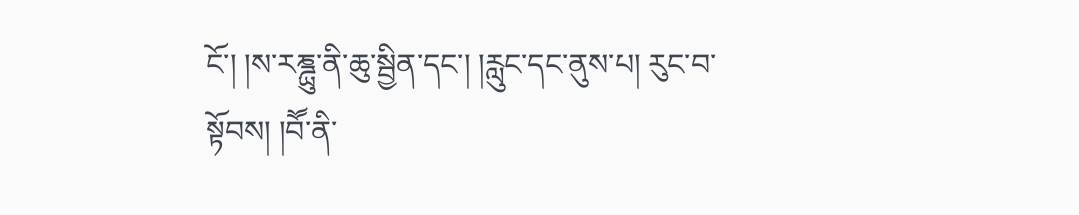ངོ་། །ས་རཎྜྻུ་ནི་ཆུ་སྦྱིན་དང་། །རླུང་དང་ནུས་པ། རུང་བ་སྟོབས། །བཽ་ནི་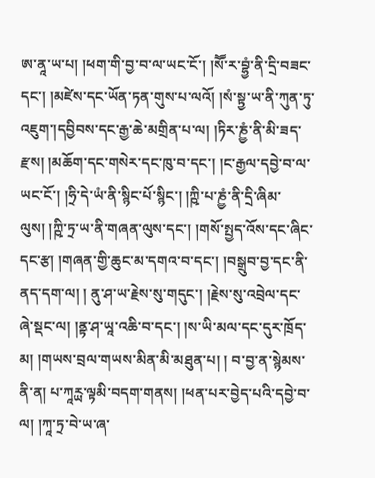ཨ་ནཱ་ཡ་པ། །ཕག་གི་བྱ་བ་ལ་ཡང་ངོ་། །སཽ་ར་བྷྱཾ་ནི་དྲི་བཟང་དང་། །མཛེས་དང་ཡོན་ཏན་གུས་པ་ལའོ། །སཾ་སྟྱ་ཡ་ནི་ཀུན་ཏུ་འཇུག་།དབྱིབས་དང་རྒྱ་ཆེ་མགྲིན་པ་ལ། །ཏིར་ཎྱཾ་ནི་མི་ཟད་རྫས། །མཆོག་དང་གསེར་དང་ཁུ་བ་དང་། །ང་རྒྱལ་དབྱེ་བ་ལ་ཡང་ངོ་། །ཧྲི་དེ་ཡཾ་ནི་སྙིང་པོ་སྙིང་། །ཀྵི་པ་ཎྱཾ་ནི་དྲི་ཞིམ་ལུས། །ཀྵི་ཏྲ་ཡ་ནི་གཞན་ལུས་དང་། །གསོ་སྤྱད་འོས་དང་ཞིང་དང་རྩ། །གཞན་གྱི་ཆུང་མ་དགའ་བ་དང་། །བསྒྲུབ་བྱ་དང་ནི་ནད་དག་ལ། ། ནུ་ཤ་ཡ་རྗེས་སུ་གདུང་། །རྗེས་སུ་འབྲེལ་དང་ཞེ་སྡང་ལ། །ནྟ་ཤ་ཡཱ་འཆི་བ་དང་། །ས་ཡི་མལ་དང་དུར་ཁྲོད་མ། །གཡས་བྲལ་གཡས་མིན་མི་མཐུན་པ། ། བ་བྱ་ན་སྙེམས་ནི་ན། པ་ཀཱཪྻ་ལྟམི་བདག་གནས། །ཕན་པར་བྱེད་པའི་དབྱེ་བ་ལ། །ཀཱ་ཏྲ་བེ་ཡ་ཞ་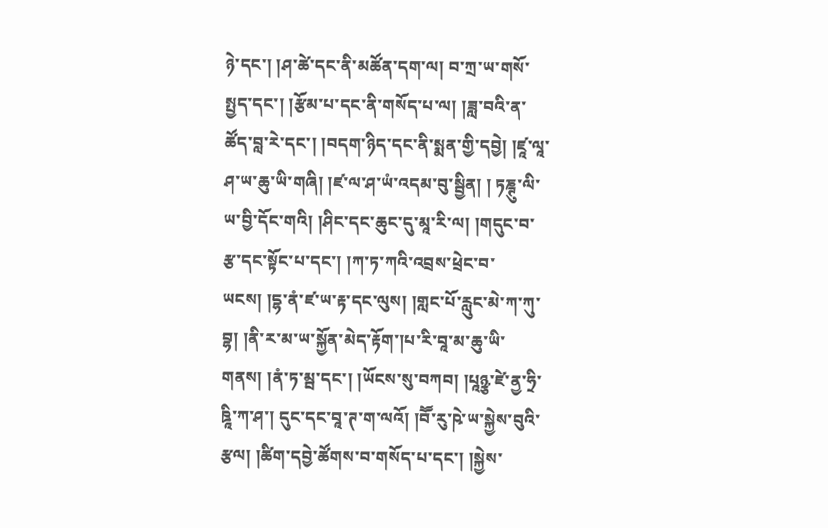ཉེ་དང་། །ཤ་ཚེ་དང་ནི་མཚོན་དག་ལ། བ་ཀྲ་ཡ་གསོ་སྤྱད་དང་། །རྩོམ་པ་དང་ནི་གསོད་པ་ལ། །ཟླ་བའི་ན་ཚོད་བླ་རེ་དང་། །བདག་ཉིད་དང་ནི་སྨན་གྱི་དབྱེ། །ཛཱ་ལཱ་ཤ་ཡ་ཆུ་ཡི་གཞི། །ཛ་ལ་ཤ་ཡཾ་འདམ་བུ་སྦྱིན། ། ཏཎྚུ་ལི་ཡ་བྱི་དོང་གའི། །ཤིང་དང་ཆུང་དུ་མཱ་རི་ལ། །གདུང་བ་རྩ་དང་སྟོང་པ་དང་། །ཀ་ཏ་ཀའི་འབྲས་ཕྲེང་བ་ཡངས། །དྷ་ནཾ་ཛ་ཡ་རྟ་དང་ལུས། །གླང་པོ་རླུང་མེ་ཀ་ཀུ་བྷ། །ནི་ར་མ་ཡ་སྐྱོན་མེད་རྟོག་།པ་རི་བཱ་མ་ཆུ་ཡི་གནས། །ནཾ་ཏ་མྦ་དང་། །ཡོངས་སུ་བཀབ། །པཱཉྩ་ཛེ་ནྱ་ཧྲི་ཋཱི་ཀ་ཤ་། དུང་དང་བཱ་ཊ་ག་ལའོ། །བཽ་རུ་ཥེ་ཡ་སྐྱེས་བུའི་རྩལ། །ཚིག་དབྱེ་ཚོགས་བ་གསོད་པ་དང་། །སྐྱེས་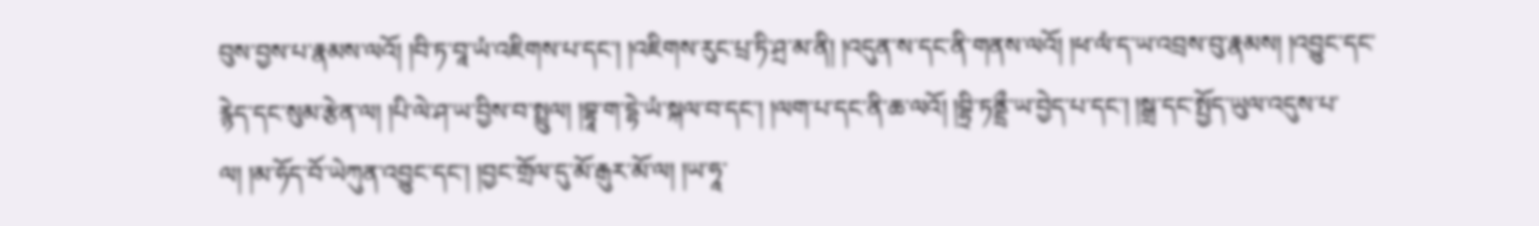བུས་བྱས་པ་རྣམས་ལའོ། །བི་ཏ་བཱ་ཡཾ་འཇིགས་པ་དང་། །འཇིགས་རུང་པྲ་ཏི་ཤྲ་མ་ནི། །འདུན་ས་དང་ནི་གནས་ལའོ། །ཕ་ལཾ་ད་ཡ་འབྲས་བུ་རྣམས། །འབྱུང་དང་རྙེད་དང་སུམ་རྩེན་ལ། །པི་ལེ་ཤ་ཡ་བྱིས་བ་སྤྲུལ། །བྷཱ་ག་དྷེ་ཡཾ་སྐལ་བ་དང་། །ལག་པ་དང་ནི་ཆ་ལའོ། །བྷྲི་ཏནྡྲྀ་ཡ་བྱེད་པ་དང་། །སྒྲ་དང་སྤྱོད་ཡུལ་འདུས་པ་ལ། །མ་ཧོད་བོ་ཡེཀུན་འབྱུང་དང་། །བྱང་གྲོལ་དུ་མོ་རྒུར་མོ་ལ། །ཡ་ཧཱ་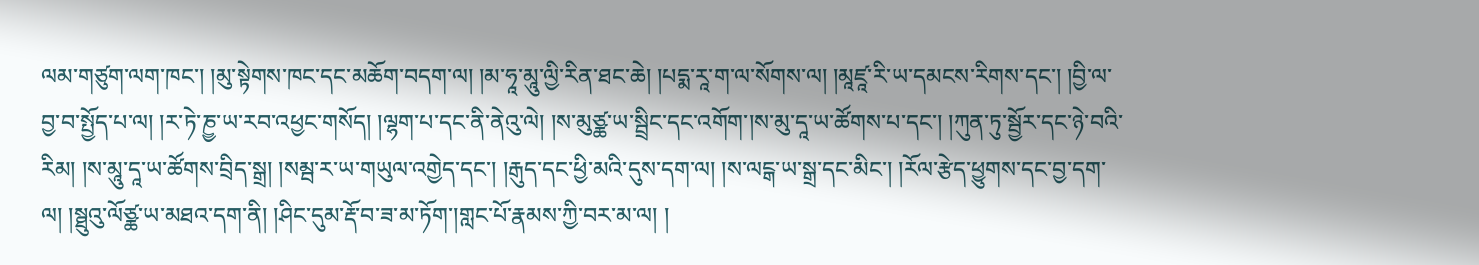ལམ་གཙུག་ལག་ཁང་། །མུ་སྟེགས་ཁང་དང་མཆོག་བདག་ལ། །མ་ཧཱ་མཱུ་ལྱི་རིན་ཐང་ཆེ། །པདྨ་རཱ་ག་ལ་སོགས་ལ། །མཱཛཱ་རི་ཡ་དམངས་རིགས་དང་། །བྱི་ལ་བྱ་བ་སྤྱོད་པ་ལ། །ར་ཏེ་ཎྱ་ཡ་རབ་འཕྱང་གསོད། །ལྷག་པ་དང་ནི་ནེའུ་ལེ། །ས་མུཙྪ་ཡ་སྦྲིང་དང་འགོག་།ས་མུ་དཱ་ཡ་ཚོགས་པ་དང་། །ཀུན་ཏུ་སྦྱོར་དང་ཉེ་བའི་རིམ། །ས་མཱུ་དཱ་ཡ་ཚོགས་བྲིད་སྒྲ། །སམྦ་ར་ཡ་གཡུལ་འགྱེད་དང་། །རྒུད་དང་ཕྱི་མའི་དུས་དག་ལ། །ས་ལངྒ་ཡ་སྒྲ་དང་མིང་། །རོལ་རྩེད་ཕྱུགས་དང་བྱ་དག་ལ། །སྠུའུ་ལོཙྪ་ཡ་མཐའ་དག་ནི། །ཤིང་དུམ་རྡོ་བ་ཟ་མ་ཏོག་།གླང་པོ་རྣམས་ཀྱི་བར་མ་ལ། །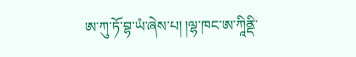ཨ་ཀུ་ཏོ་བྷ་ཡཾ་ཞེས་པ། །ལྷ་ཁང་ཨ་ཀཱིནྡི་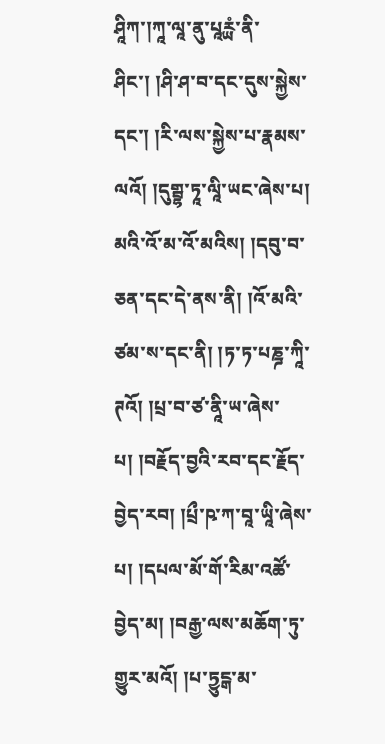ཤཱིཀ་།ཀཱ་ལཱ་ནུ་པཱཪྻཾ་ནི་ཤིང་། །ཤི་ཤ་བ་དང་དུས་སྐྱེས་དང་། །རི་ལས་སྐྱེས་པ་རྣམས་ལའོ། །དུགྦྷ་ཏཱ་ལཱི་ཡང་ཞེས་པ། མའི་འོ་མ་འོ་མའིས། །དབུ་བ་ཅན་དང་དེ་ནས་ནི། །འོ་མའི་ཙམ་ས་དང་ནི། །ཏ་ཏ་པཎྜ་ཀཱི་ཊའོ། །པྲ་བ་ཙ་ནཱི་ཡ་ཞེས་པ། །བརྗོད་བྱའི་རབ་དང་རྗོད་བྱེད་རབ། །པྲྀ་ཥ་ཀ་བཱ་ཡཱི་ཞེས་པ། །དཔལ་མོ་གོ་རིམ་འཚོ་བྱེད་མ། །བརྒྱ་ལས་མཆོག་ཏུ་གྱུར་མའོ། །པ་ཏྱུངྒ་མ་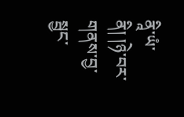ནཱི་ཡཾ་ནི། །ཉེ་བར་གནས་བྱ་སྦྱང་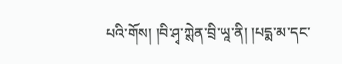པའི་གོས། །བི་ཤྭ་ཀྶེན་བྲི་ཡཱ་ནི། །པདྨ་མ་དང་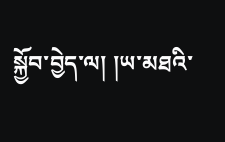སྐྱོབ་བྱེད་ལ། །ཡ་མཐའི་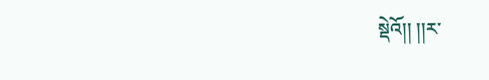སྡེའོ།། །།ར་